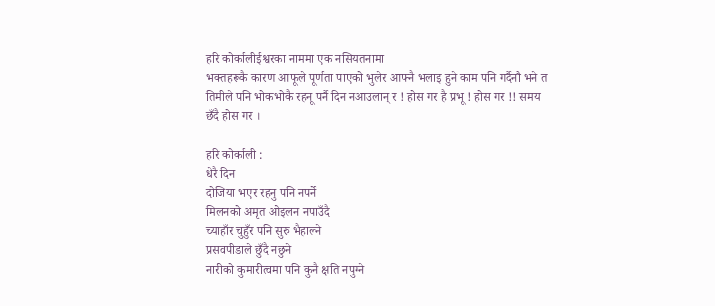हरि कोर्कालीईश्वरका नाममा एक नसियतनामा
भक्तहरूकै कारण आफूले पूर्णता पाएको भुलेर आफ्नै भलाइ हुने काम पनि गर्दैनौ भने त तिमीले पनि भोकभोकै रहनू पर्नै दिन नआउलान् र ! होस गर है प्रभू ! होस गर !! समय छँदै होस गर ।

हरि कोर्काली :
धेरै दिन
दोजिया भएर रहनु पनि नपर्ने
मिलनको अमृत ओइलन नपाउँदै
च्याहाँर चुहुँर पनि सुरु भैहाल्ने
प्रसवपीडाले छुँदै नछुने
नारीको कुमारीत्वमा पनि कुनै क्षति नपुग्ने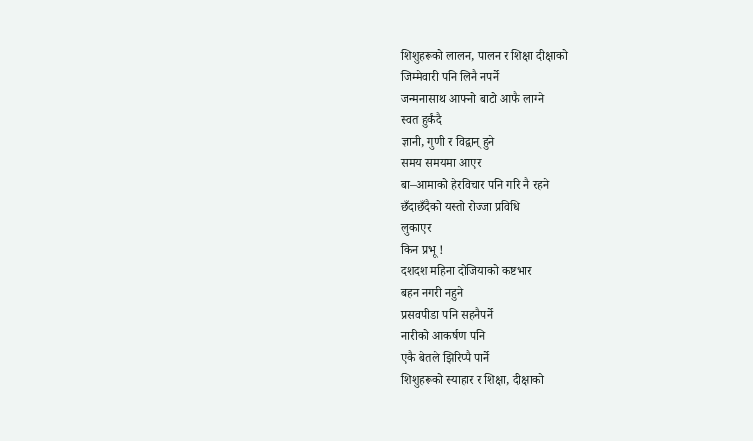शिशुहरूको लालन, पालन र शिक्षा दीक्षाको
जिम्मेवारी पनि लिनै नपर्ने
जन्मनासाथ आफ्नो बाटो आफै लाग्ने
स्वत हुर्कंदै
ज्ञानी, गुणी र विद्वान् हुने
समय समयमा आएर
बा–आमाको हेरविचार पनि गरि नै रहने
छँदाछँदैको यस्तो रोज्जा प्रविधि
लुकाएर
किन प्रभू !
दशदश महिना दोजियाको कष्टभार
बहन नगरी नहुने
प्रसवपीडा पनि सहनैपर्ने
नारीको आकर्षण पनि
एकै बेतले झिरिप्पै पार्ने
शिशुहरूको स्याहार र शिक्षा, दीक्षाको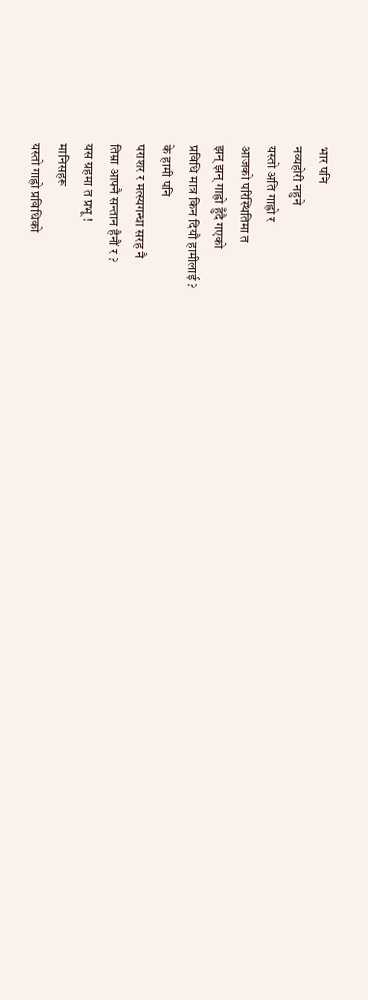भार पनि
नव्यहोरी नहुने
यस्तो अति गाह्रो र
आजको परिस्थितिमा त
झन् झन् गाह्रो हुँदै गएको
प्रविधि मात्र किन दियौ हामीलाई ?
के हामी पनि
पराशर र मत्स्यगन्धा सरह नै
तिम्रा आफ्नै सन्तान हैनौं र ?
यस ग्रहमा त प्रभू !
मानिसहरू
यस्तो गाह्रो प्रविधिको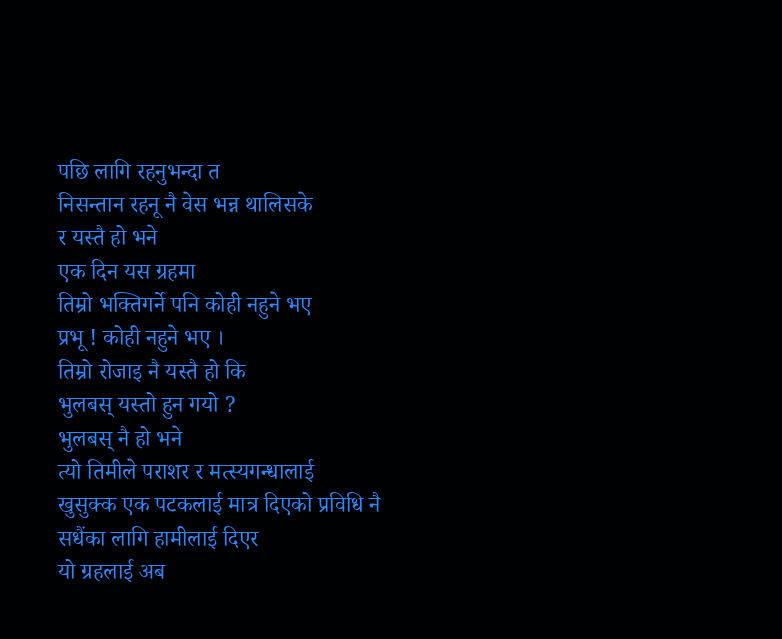पछि लागि रहनुभन्दा त
निसन्तान रहनू नै वेस भन्न थालिसके
र यस्तै हो भने
एक दिन यस ग्रहमा
तिम्रो भक्तिगर्ने पनि कोही नहुने भए
प्रभू ! कोही नहुने भए ।
तिम्रो रोजाइ नै यस्तै हो कि
भुलबस् यस्तो हुन गयो ?
भुलबस् नै हो भने
त्यो तिमीले पराशर र मत्स्यगन्धालाई
खुसुक्क एक पटकलाई मात्र दिएको प्रविधि नै
सधैंका लागि हामीलाई दिएर
यो ग्रहलाई अब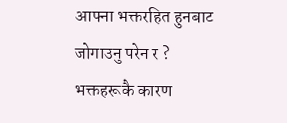आफ्ना भक्तरहित हुनबाट
जोगाउनु परेन र ?
भक्तहरूकै कारण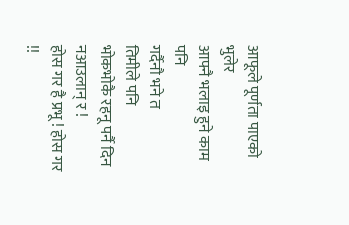आफूले पूर्णता पाएको भुलेर
आफ्नै भलाइ हुने काम पनि
गर्दैनौ भने त
तिमीले पनि
भोकभोकै रहनू पर्नै दिन नआउलान् र !
होस गर है प्रभू ! होस गर !!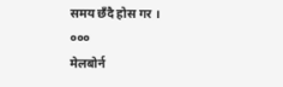समय छँदै होस गर ।
०००
मेलबोर्न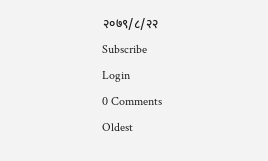२०७९/८/२२
Subscribe
Login
0 Comments
Oldest